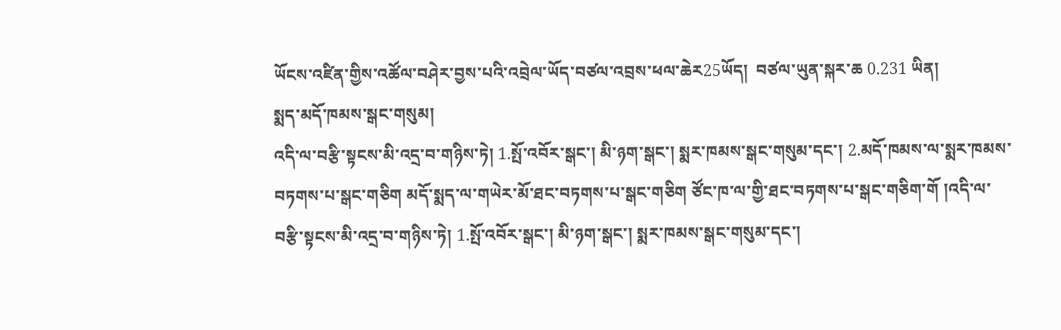ཡོངས་འཛིན་གྱིས་འཚོལ་བཤེར་བྱས་པའི་འབྲེལ་ཡོད་བཙལ་འབྲས་ཕལ་ཆེར25ཡོད།  བཙལ་ཡུན་སྐར་ཆ 0.231 ཡིན།
སྨད་མདོ་ཁམས་སྒང་གསུམ།
འདི་ལ་བརྩི་སྟངས་མི་འདྲ་བ་གཉིས་ཏེ། 1.སྤོ་འབོར་སྒང་། མི་ཉག་སྒང་། སྨར་ཁམས་སྒང་གསུམ་དང་། 2.མདོ་ཁམས་ལ་སྨར་ཁམས་བཏགས་པ་སྒང་གཅིག མདོ་སྨད་ལ་གཡེར་མོ་ཐང་བཏགས་པ་སྒང་གཅིག ཙོང་ཁ་ལ་གྱི་ཐང་བཏགས་པ་སྒང་གཅིག་གོ །འདི་ལ་བརྩི་སྟངས་མི་འདྲ་བ་གཉིས་ཏེ། 1.སྤོ་འབོར་སྒང་། མི་ཉག་སྒང་། སྨར་ཁམས་སྒང་གསུམ་དང་།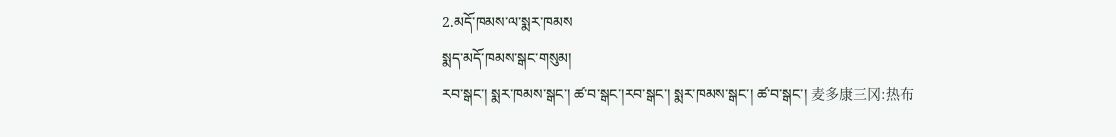2.མདོ་ཁམས་ལ་སྨར་ཁམས
སྨད་མདོ་ཁམས་སྒང་གསུམ།
རབ་སྒང་། སྨར་ཁམས་སྒང་། ཚ་བ་སྒང་།རབ་སྒང་། སྨར་ཁམས་སྒང་། ཚ་བ་སྒང་། 麦多康三冈:热布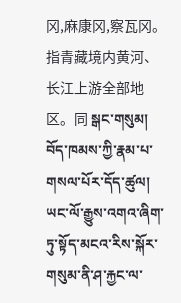冈,麻康冈,察瓦冈。指青藏境内黄河、长江上游全部地区。同 སྒང་གསུམ།
བོད་ཁམས་ཀྱི་རྣམ་པ་གསལ་པོར་དོད་ཚུལ།
ཡང་ལོ་རྒྱུས་འགའ་ཞིག་ཏུ་སྟོད་མངའ་རིས་སྐོར་གསུམ་ནི་ཤ་རྐྱང་ལ་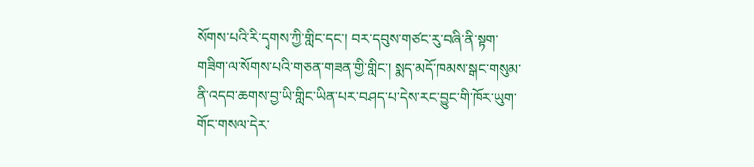སོགས་པའི་རི་དྭགས་ཀྱི་གླིང་དང་། བར་དབུས་གཙང་རུ་བཞི་ནི་སྟག་གཟིག་ལ་སོགས་པའི་གཅན་གཟན་གྱི་གླིང་། སྨད་མདོ་ཁམས་སྒང་གསུམ་ནི་འདབ་ཆགས་བྱ་ཡི་གླིང་ཡིན་པར་བཤད་པ་དེས་རང་བྱུང་གི་ཁོར་ཡུག་གོང་གསལ་དེར་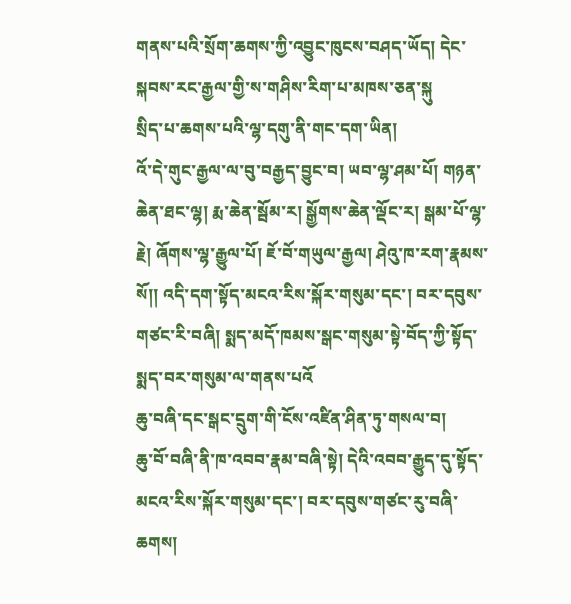གནས་པའི་སྲོག་ཆགས་ཀྱི་འབྱུང་ཁུངས་བཤད་ཡོད། དེང་སྐབས་རང་རྒྱལ་གྱི་ས་གཤིས་རིག་པ་མཁས་ཅན་སྐུ
སྲིད་པ་ཆགས་པའི་ལྷ་དགུ་ནི་གང་དག་ཡིན།
འོ་དེ་གུང་རྒྱལ་ལ་བུ་བརྒྱད་བྱུང་བ། ཡབ་ལྷ་ཤམ་པོ། གཉན་ཆེན་ཐང་ལྷ། རྨ་ཆེན་སྦོམ་ར། སྒྱོགས་ཆེན་ལྡོང་ར། སྒམ་པོ་ལྷ་རྗེ། ཞོགས་ལྷ་རྒྱུལ་པོ། ཇོ་བོ་གཡུལ་རྒྱལ། ཤེའུ་ཁ་རག་རྣམས་སོ།། འདི་དག་སྟོད་མངའ་རིས་སྐོར་གསུམ་དང་། བར་དབུས་གཙང་རི་བཞི། སྨད་མདོ་ཁམས་སྒང་གསུམ་སྟེ་བོད་ཀྱི་སྟོད་སྨད་བར་གསུམ་ལ་གནས་པའོ
ཆུ་བཞི་དང་སྒང་དྲུག་གི་ངོས་འཛིན་ཤིན་ཏུ་གསལ་བ།
ཆུ་བོ་བཞི་ནི་ཁ་འབབ་རྣམ་བཞི་སྟེ། དེའི་འབབ་རྒྱུད་དུ་སྟོད་མངའ་རིས་སྐོར་གསུམ་དང་། བར་དབུས་གཙང་རུ་བཞི་ཆགས།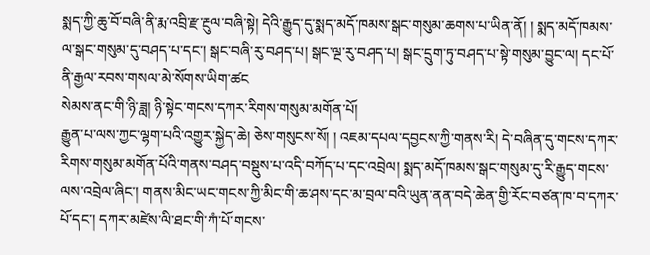སྨད་ཀྱི་ཆུ་བོ་བཞི་ནི་རྨ་འབྲི་རྫ་རྔུལ་བཞི་སྟེ། དེའི་རྒྱུད་དུ་སྨད་མདོ་ཁམས་སྒང་གསུམ་ཆགས་པ་ཡིན་ནོ། ། སྨད་མདོ་ཁམས་ལ་སྒང་གསུམ་དུ་བཤད་པ་དང་། སྒང་བཞི་རུ་བཤད་པ། སྒང་ལྔ་རུ་བཤད་པ། སྒང་དྲུག་ཏུ་བཤད་པ་སྟེ་གསུམ་བྱུང་ལ། དང་པོ་ནི་རྒྱལ་རབས་གསལ་མེ་སོགས་ཡིག་ཚང
སེམས་ནང་གི་ཉི་ཟླ། ཉི་སྟེང་གངས་དཀར་རིགས་གསུམ་མགོན་པོ།
རྒྱུན་པ་ལས་ཀྱང་ལྷག་པའི་འགྱུར་སྐྱེད་ཆེ། ཅེས་གསུངས་སོ། ། འཇམ་དཔལ་དབྱངས་ཀྱི་གནས་རི། དེ་བཞིན་དུ་གངས་དཀར་རིགས་གསུམ་མགོན་པོའི་གནས་བཤད་བསྡུས་པ་འདི་བཀོད་པ་དང་འབྲེལ། སྨད་མདོ་ཁམས་སྒང་གསུམ་དུ་རི་རྒྱུད་གངས་ལས་འབྲེལ་ཞིང་། གནས་མིང་ཡང་གངས་ཀྱི་མིང་གི་ཆ་ཤས་དང་མ་བྲལ་བའི་ཡུན་ནན་བདེ་ཆེན་གྱི་རོང་བཙན་ཁ་བ་དཀར་པོ་དང་། དཀར་མཛེས་ལི་ཐང་གི་ཀཾ་པོ་གངས་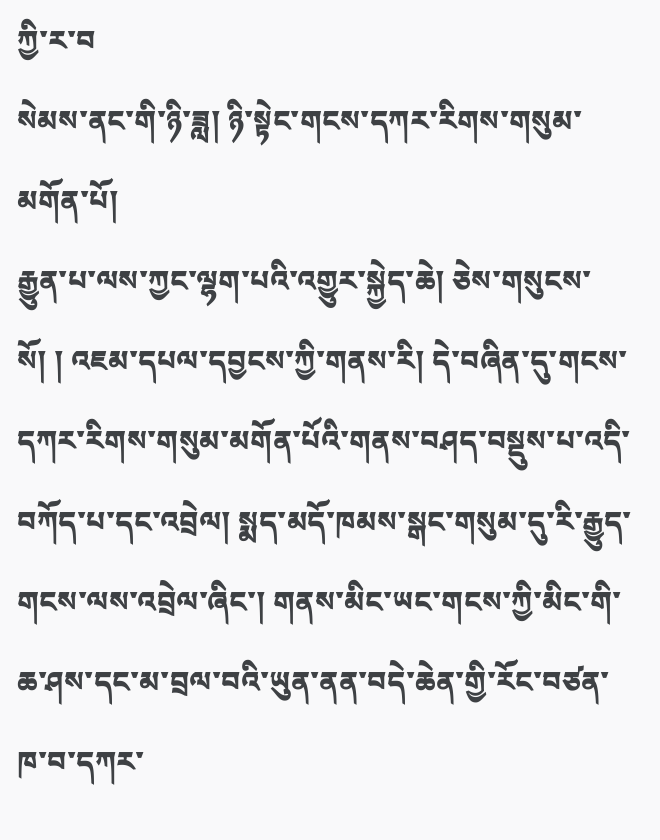ཀྱི་ར་བ
སེམས་ནང་གི་ཉི་ཟླ། ཉི་སྟེང་གངས་དཀར་རིགས་གསུམ་མགོན་པོ།
རྒྱུན་པ་ལས་ཀྱང་ལྷག་པའི་འགྱུར་སྐྱེད་ཆེ། ཅེས་གསུངས་སོ། ། འཇམ་དཔལ་དབྱངས་ཀྱི་གནས་རི། དེ་བཞིན་དུ་གངས་དཀར་རིགས་གསུམ་མགོན་པོའི་གནས་བཤད་བསྡུས་པ་འདི་བཀོད་པ་དང་འབྲེལ། སྨད་མདོ་ཁམས་སྒང་གསུམ་དུ་རི་རྒྱུད་གངས་ལས་འབྲེལ་ཞིང་། གནས་མིང་ཡང་གངས་ཀྱི་མིང་གི་ཆ་ཤས་དང་མ་བྲལ་བའི་ཡུན་ནན་བདེ་ཆེན་གྱི་རོང་བཙན་ཁ་བ་དཀར་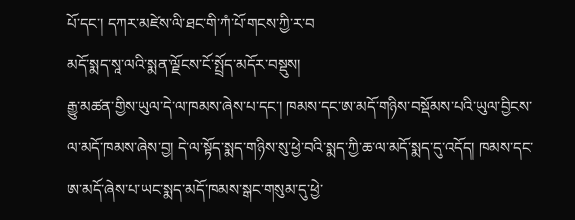པོ་དང་། དཀར་མཛེས་ལི་ཐང་གི་ཀཾ་པོ་གངས་ཀྱི་ར་བ
མདོ་སྨད་སཱ་ལའི་སྨན་ལྗོངས་ངོ་སྤྲོད་མདོར་བསྡུས།
རྒྱུ་མཚན་གྱིས་ཡུལ་དེ་ལ་ཁམས་ཞེས་པ་དང་། ཁམས་དང་ཨ་མདོ་གཉིས་བསྡོམས་པའི་ཡུལ་བྱིངས་ལ་མདོ་ཁམས་ཞེས་བྱ། དེ་ལ་སྟོད་སྨད་གཉིས་སུ་ཕྱེ་བའི་སྨད་ཀྱི་ཆ་ལ་མདོ་སྨད་དུ་འདོད། ཁམས་དང་ཨ་མདོ་ཞེས་པ་ཡང་སྨད་མདོ་ཁམས་སྒང་གསུམ་དུ་ཕྱེ་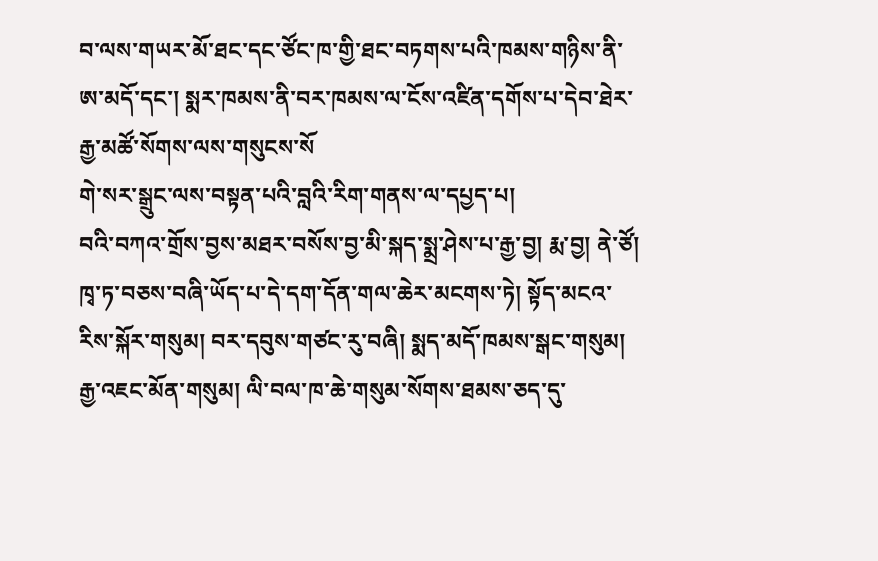བ་ལས་གཡར་མོ་ཐང་དང་ཙོང་ཁ་གྱི་ཐང་བཏགས་པའི་ཁམས་གཉིས་ནི་ཨ་མདོ་དང་། སྨར་ཁམས་ནི་བར་ཁམས་ལ་ངོས་འཛིན་དགོས་པ་དེབ་ཐེར་རྒྱ་མཚོ་སོགས་ལས་གསུངས་སོ
གེ་སར་སྒྲུང་ལས་བསྟན་པའི་བླའི་རིག་གནས་ལ་དཔྱད་པ།
བའི་བཀའ་གྲོས་བྱས་མཐར་བསོས་བྱ་མི་སྐད་སྨྲ་ཤེས་པ་རྒྱ་བྱ། རྨ་བྱ། ནེ་ཙོ། ཁྭ་ཏ་བཅས་བཞི་ཡོད་པ་དེ་དག་དོན་གལ་ཆེར་མངགས་ཏེ། སྟོད་མངའ་རིས་སྐོར་གསུམ། བར་དབུས་གཙང་རུ་བཞི། སྨད་མདོ་ཁམས་སྒང་གསུམ། རྒྱ་འཇང་མོན་གསུམ། ལི་བལ་ཁ་ཆེ་གསུམ་སོགས་ཐམས་ཅད་དུ་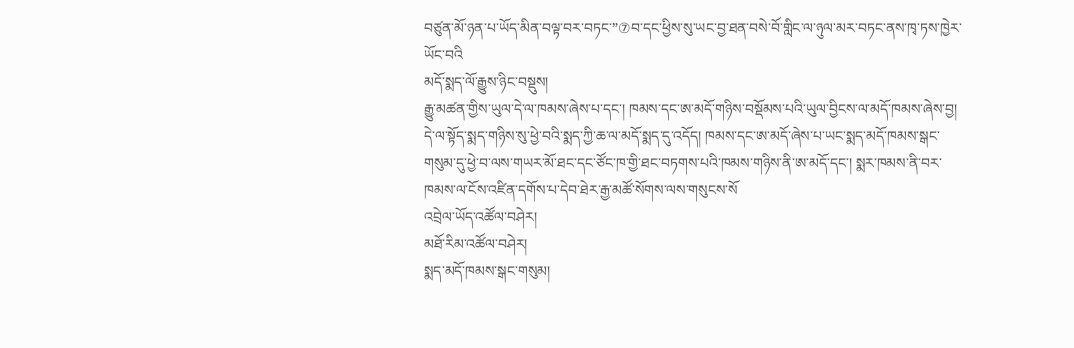བཙུན་མོ་ཉན་པ་ཡོད་མིན་བལྟ་བར་བཏང་”⑦བ་དང་ཕྱིས་སུ་ཡང་བྱ་ཐན་བསེ་བོ་གླིང་ལ་ཉུལ་མར་བཏང་ནས་ཁྭ་ཏས་ཁྱེར་ཡོང་བའི
མདོ་སྨད་ལོ་རྒྱུས་ཉིང་བསྡུས།
རྒྱུ་མཚན་གྱིས་ཡུལ་དེ་ལ་ཁམས་ཞེས་པ་དང་། ཁམས་དང་ཨ་མདོ་གཉིས་བསྡོམས་པའི་ཡུལ་བྱིངས་ལ་མདོ་ཁམས་ཞེས་བྱ། དེ་ལ་སྟོད་སྨད་གཉིས་སུ་ཕྱེ་བའི་སྨད་ཀྱི་ཆ་ལ་མདོ་སྨད་དུ་འདོད། ཁམས་དང་ཨ་མདོ་ཞེས་པ་ཡང་སྨད་མདོ་ཁམས་སྒང་གསུམ་དུ་ཕྱེ་བ་ལས་གཡར་མོ་ཐང་དང་ཙོང་ཁ་གྱི་ཐང་བཏགས་པའི་ཁམས་གཉིས་ནི་ཨ་མདོ་དང་། སྨར་ཁམས་ནི་བར་ཁམས་ལ་ངོས་འཛིན་དགོས་པ་དེབ་ཐེར་རྒྱ་མཚོ་སོགས་ལས་གསུངས་སོ
འབྲེལ་ཡོད་འཚོལ་བཤེར།
མཐོ་རིམ་འཚོལ་བཤེར།
སྨད་མདོ་ཁམས་སྒང་གསུམ།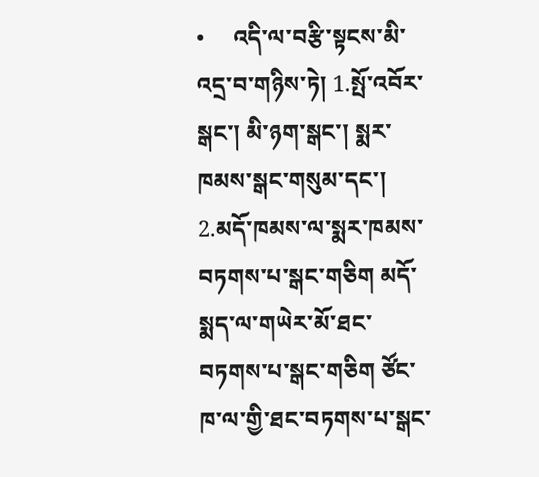•     འདི་ལ་བརྩི་སྟངས་མི་འདྲ་བ་གཉིས་ཏེ། 1.སྤོ་འབོར་སྒང་། མི་ཉག་སྒང་། སྨར་ཁམས་སྒང་གསུམ་དང་། 2.མདོ་ཁམས་ལ་སྨར་ཁམས་བཏགས་པ་སྒང་གཅིག མདོ་སྨད་ལ་གཡེར་མོ་ཐང་བཏགས་པ་སྒང་གཅིག ཙོང་ཁ་ལ་གྱི་ཐང་བཏགས་པ་སྒང་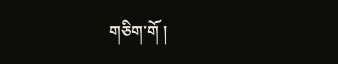གཅིག་གོ །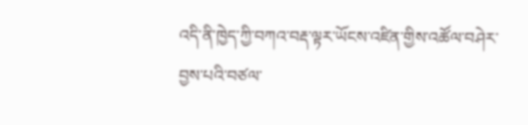འདི་ནི་ཁྱེད་ཀྱི་བཀའ་བརྡ་ལྟར་ཡོངས་འཛིན་གྱིས་འཚོལ་བཤེར་བྱས་པའི་བཙལ་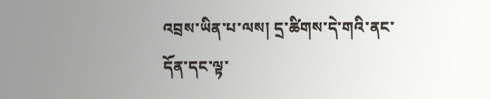འབྲས་ཡིན་པ་ལས། དྲ་ཚིགས་དེ་གའི་ནང་དོན་དང་ལྟ་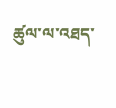ཚུལ་ལ་འཐད་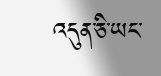འདུན་ཅི་ཡང་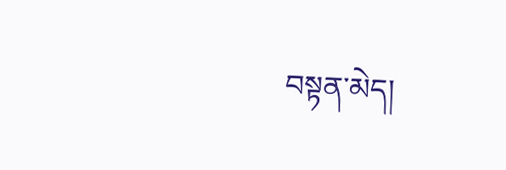བསྟན་མེད།